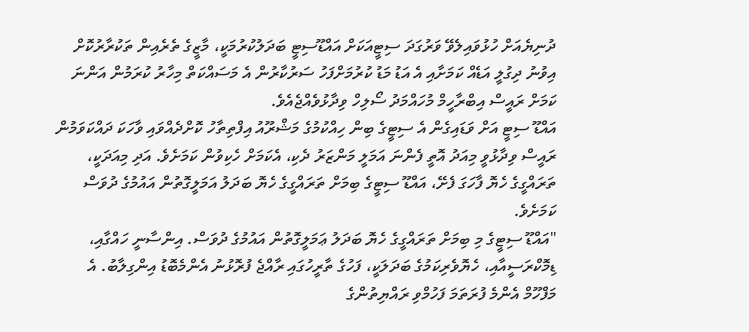ދުނިޔެއަށް ހުޅުވައިލެވޭ ވަރުގަދަ ސިޓީއަކަށް އައްޑޫސިޓީ ބަދަލުކުރުމަކީ، މާޒީގެ ތެރެއިން ތަކުރާރުކޮށް އިވުނު ދިގުލީ އަޑެއް ކަމަށާއި އެ އަޑު މަޑު ކުރުމަށްފަހު ސަރުކާރުން އެ މަސައްކަތް މިހާރު ކުރަމުން އަންނަ ކަމަށް ރައީސް އިބްރާހީމް މުހައްމަދު ސޯލިހް ވިދާޅުވެއްޖެއެވެ.
އައްޑޫ ސިޓީ އަށް ވަޑައިގެން އެ ސިޓީގެ ބިން ހިއްކުމުގެ މަޝްރޫއު އިފްތިތާހު ކޮށްދެއްވައި ވާހަކަ ދައްކަވަމުން ރައީސް ވިދާޅުވީ މިއަދު އޮތީ ފެންނަ އަމަލީ މަންޒަރު ދެކި، އެކަމަށް ހެކިވުން ކަމަށެވެ. އަދި މިއަދަކީ، ތަރައްގީގެ ހެޔޮ ފާހަގަ ފެށޭ، އައްޑޫ ސިޓީގެ ބިމަށް ތަރައްގީގެ ހެޔޮ ބަދަލު އަމަލީގޮތުން އައުމުގެ ދުވަސް ކަމަށެވެ.
"އައްޑޫ ސިޓީގެ މި ބިމަށް ތަރައްގީގެ ހެޔޮ ބަދަލު ޢަމަލީގޮތުން އައުމުގެ ދުވަސް. އިންސާނީ ހައްގާއި، ޑިމޮކްރަސީއާއި، ހެޔޮވެރިކަމުގެ ބަދަލަކީ، ފަހުގެ ތާރީހުގައި ރާއްޖެ ފުރޮޅުނު އެންމެބޮޑު އިންގިލާބު. އެ މަފްހޫމް އެންމެ ފުރަތަމަ ފަހުމްވި ރައްޔިތުންގެ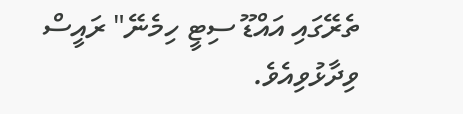ތެރޭގައި އައްޑޫ ސިޓީ ހިމެނޭ" ރައީސް ވިދާޅުވިއެވެ.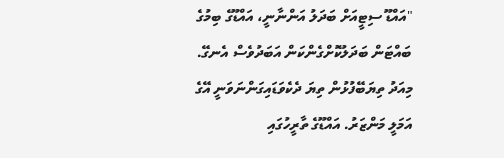"އައްޑޫ ސިޓީއަށް ބަދަލު އަންނާނީ، އައްޑޫގެ ބިމުގެ ބައްޓަން ބަދަލުކޮށްގެންކަން އަބަދުވެސް އެނގޭ. މިއަދު ތިޔަބޭފުޅުން ތިޔަ ދެކެވަޑައިގަންނަވަނީ އޭގެ އަމަލީ މަންޒަރު. އައްޑޫގެ ތާރީހުގައި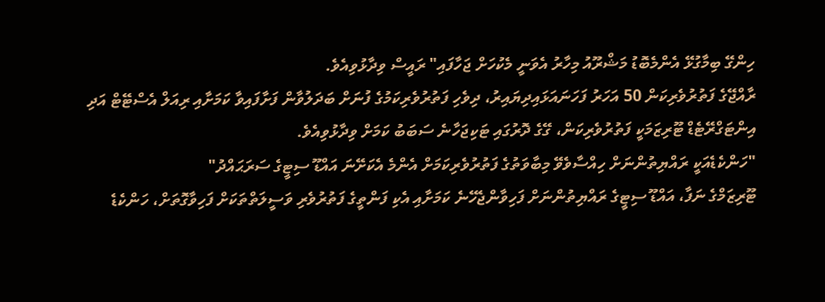ހިންގޭ ބިމާގުޅޭ އެންމެބޮޑު މަޝްރޫއު މިހާރު އެވަނީ މެކުހަށް ޖަހާފައި" ރައީސް ވިދާޅުވިއެވެ.
ރާއްޖޭގެ ފަތުރުވެރިކަން 50 އަހަރު ފަހަނައަޅައިދިޔައިރު، ދިވެހި ފަތުރުވެރިކަމުގެ ފުނަށް ބަދަލުވާން ފަށާފައިވާ ކަމަށާއި ރިއަލް އެސްޓޭޓް އަދި އިންޓަގްރޭޓެޑް ޓޫރިޒަމަކީ ފަތުރުވެރިކަން، ގޭގެ ދޮރުގައި ޓަކިޖަހާނެ ސަބަބު ކަމަށް ވިދާޅުވިއެވެ.
"ހަންކެޑެއަކީ ރައްޔިތުންނަށް ހިއްސާވެވޭ މިބާވަތުގެ ފަތުރުވެރިކަމަށް އެންމެ އެކަށޭނަ އައްޑޫ ސިޓީގެ ސަރަޙައްދު"
ޓޫރިޒަމްގެ ނަފާ، އައްޑޫ ސިޓީގެ ރައްޔިތުންނަށް ފަހިވާންޖެހޭނެ ކަމަށާއި އެކި ފަންތީގެ ފަތުރުވެރި ވަސީލަތްތަކަށް ފަހިވާގޮތަށް، ހަންކެޑެ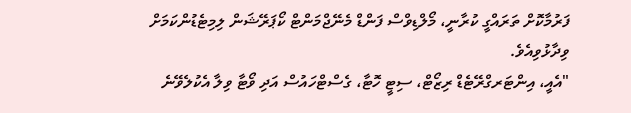ފަރުމާކޮށް ތަރައްގީ ކުރާނީ، މޯލްޑިވްސް ފަންޑް މެނޭޖްމަންޓް ކޯޕަރޭޝަން ލިމިޓެޑުންކަމަށް ވިދާޅުވިއެވެ.
"އެއީ، އިންޓަރގްރޭޓެޑް ރިޒޯޓް، ސިޓީ ހޮޓާ، ގެސްޓްހައުސް އަދި ވޯޓާ ވިލާ އެކުލެވޭނެ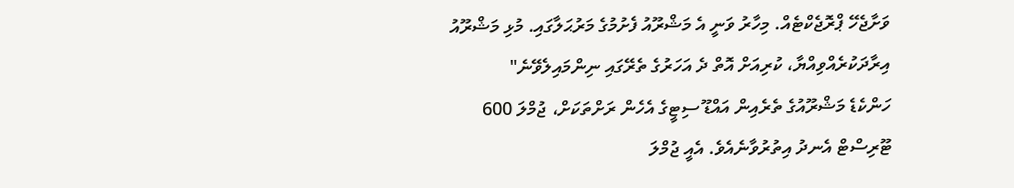ވަށާޖެހޭ ޕްރޮޖެކްޓެއް. މިހާރު ވަނީ އެ މަޝްރޫއު ފެށުމުގެ މަރުޙަލާގައި. މުޅި މަޝްރޫއު އިރާދަކުރެއްވިއްޔާ، ކުރިއަށް އޮތް ދެ އަހަރުގެ ތެރޭގައި ނިންމައިލެވޭނެ"
ހަންކެޑެ މަޝްރޫއުގެ ތެރެއިން އައްޑޫ ސިޓީގެ އެހެން ރަށްތަކަށް، ޖުމްލަ 600 ޓޫރިސްޓް އެނދު އިތުރުވާނެއެވެ. އެއީ ޖުމްލަ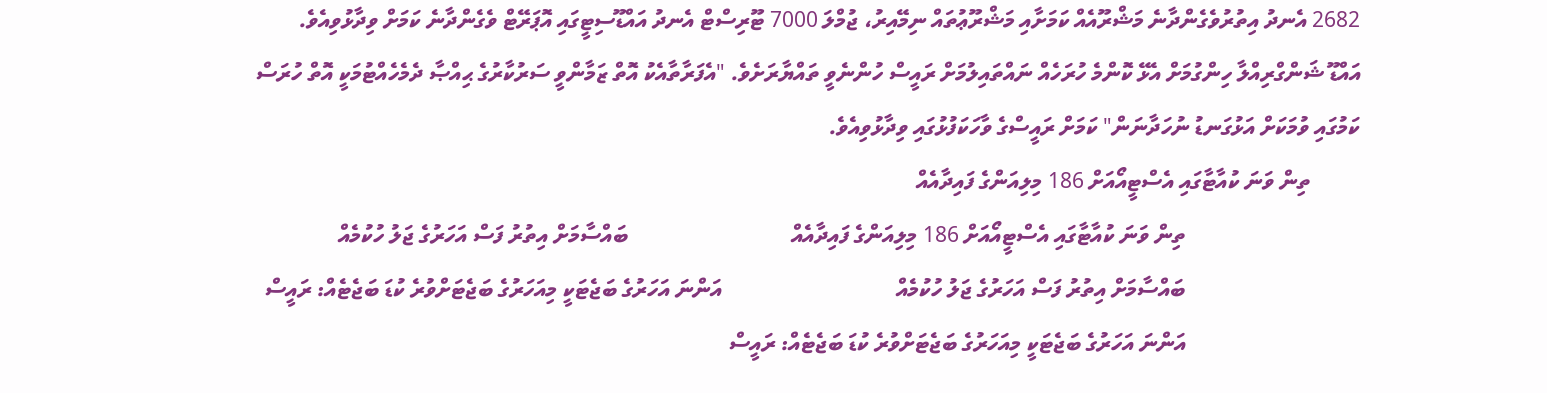2682 އެނދު އިތުރުވެގެންދާނެ މަޝްރޫއެއް ކަމަށާއި މަޝްރޫޢުތައް ނިމޭއިރު، ޖުމްލަ 7000 ޓޫރިސްޓް އެނދު އައްޑޫސިޓީގައި އޮޕަރޭޓް ވެގެންދާނެ ކަމަށް ވިދާޅުވިއެވެ.
އައްޑޫ ޝަންގްރިއްލާ ހިންގުމަށް އެޅޭ ކޮންމެ ހުރަހެއް ނައްތައިލުމަށް ރައީސް ހުންނެވީ ތައްޔާރަށެވެ. "އެފަރާތާއެކު އޮތް ޒަމާންވީ ސަރުކާރުގެ ޙިއްޞާ ދެމެހެއްޓުމަކީ އޮތް ހުރަސް ކަމުގައި ވުމަކަށް އަޅުގަނޑު ނުހަދާނަން" ކަމަށް ރައީސްގެ ވާހަކަފުޅުގައި ވިދާޅުވިއެވެ.
         ތިން ވަނަ ކުއާޓާގައި އެސްޓީއޯއަށް 186 މިލިއަންގެ ފައިދާއެއް
                                ތިން ވަނަ ކުއާޓާގައި އެސްޓީއޯއަށް 186 މިލިއަންގެ ފައިދާއެއް                              ބައްސާމަށް އިތުރު ފަސް އަހަރުގެ ޖަލު ހުކުމެއް
                                ބައްސާމަށް އިތުރު ފަސް އަހަރުގެ ޖަލު ހުކުމެއް                                އަންނަ އަހަރުގެ ބަޖެޓަކީ މިއަހަރުގެ ބަޖެޓަށްވުރެ ކުޑަ ބަޖެޓެއް: ރައީސް
                                އަންނަ އަހަރުގެ ބަޖެޓަކީ މިއަހަރުގެ ބަޖެޓަށްވުރެ ކުޑަ ބަޖެޓެއް: ރައީސް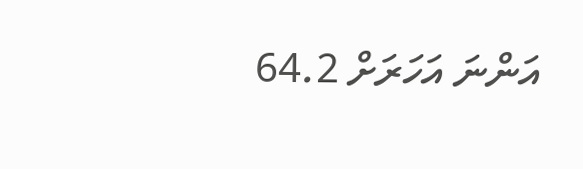އަންނަ އަހަރަށް 64.2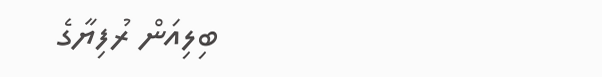ބިލިއަން ރުފިޔާގެ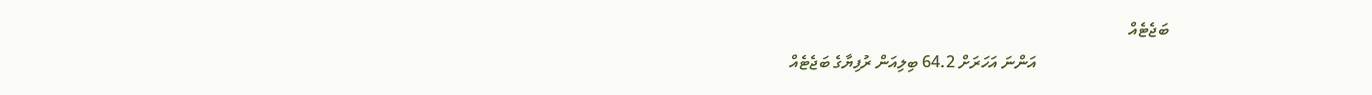ބަޖެޓެއް
                                އަންނަ އަހަރަށް 64.2 ބިލިއަން ރުފިޔާގެ ބަޖެޓެއް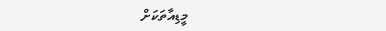މީޑިއާތަކަށް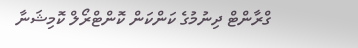ގްރާންޓް ދިނުމުގެ ކަންކަން ކޮންޓްރޯލް ކޮމިޝަނާ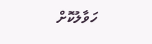ހަވާލުކޮށް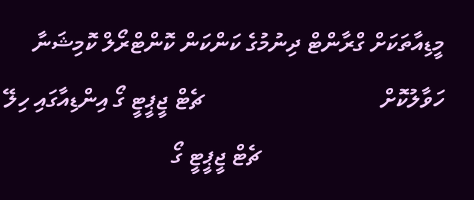މީޑިއާތަކަށް ގްރާންޓް ދިނުމުގެ ކަންކަން ކޮންޓްރޯލް ކޮމިޝަނާ ހަވާލުކޮށް                               ޗެޓް ޖީޕީޓީ ގޯ އިންޑިއާގައި ހިލޭ
                                ޗެޓް ޖީޕީޓީ ގޯ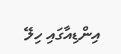އިންޑިއާގައި ހިލޭ